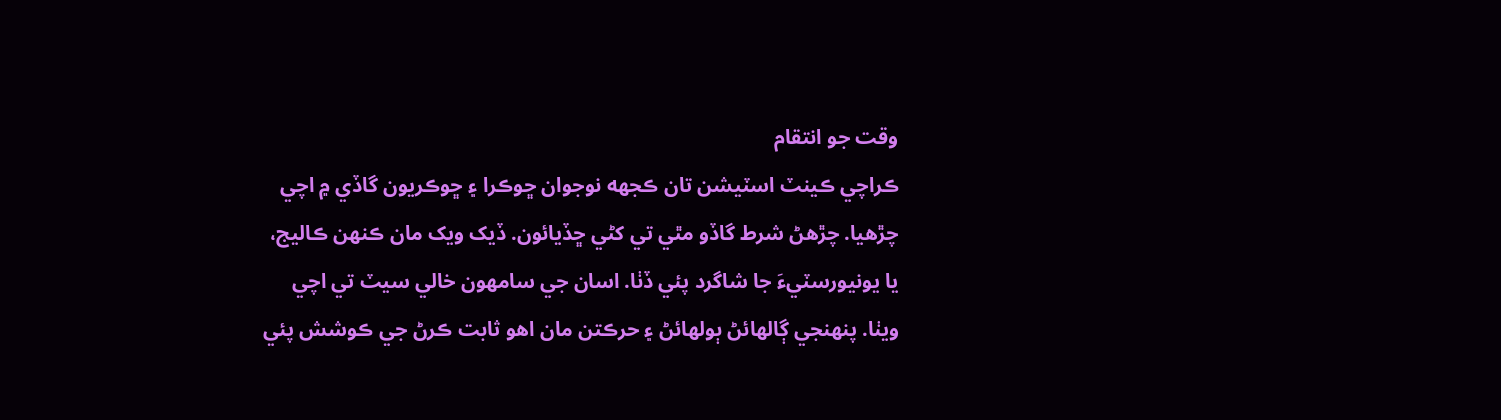وقت جو انتقام
ڪراچي ڪينٽ اسٽيشن تان ڪجهه نوجوان ڇوڪرا ۽ ڇوڪريون گاڏي ۾ اچي چڙهيا. چڙهڻ شرط گاڏو مٿي تي کڻي ڇڏيائون. ڏيک ويک مان ڪنهن ڪاليج، يا يونيورسٽيءَ جا شاگرد پئي ڏٺا. اسان جي سامهون خالي سيٽ تي اچي ويٺا. پنهنجي ڳالهائڻ ٻولهائڻ ۽ حرڪتن مان اهو ثابت ڪرڻ جي ڪوشش پئي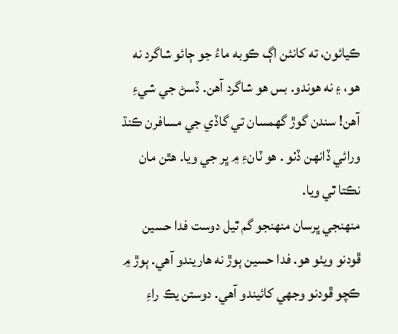ڪيائون، ته کانئن اڳ ڪوبه ماءُ جو ڄائو شاگرد نه هو، ۽ نه هوندو. بس هو شاگرد آهن. ڏسڻ جي شيءِ آهن! سندن گوڙ گهمسان تي گاڏي جي مسافرن ڪنڌ ورائي ڏانهن ڏٺو . هو ٽانءِ ۾ ڀر جي ويا. هٿن مان نڪتا ٿي ويا.
منهنجي ڀرسان منهنجو گم ٿيل دوست فدا حسين ڦودنو ويٺو هو. فدا حسين ٻوڙ نه هاريندو آهي. ٻوڙ ۾ ڪچو ڦودنو وجهي کائيندو آهي. دوستن يڪ راءِ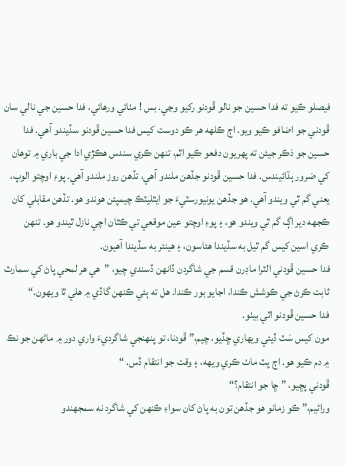فيصلو ڪيو ته فدا حسين جو نالو ڦودنو رکيو وڃي. بس ! مٺائي ورهائي، فدا حسين جي نالي سان ڦودني جو اضافو ڪيو ويو. اڄ ڪلهه هر ڪو دوست کيس فدا حسين ڦودنو سڏيندو آهي. فدا حسين جو ذڪر جيئن ته پهريون دفعو ڪيو اٿم، تنهن ڪري سندس هڪڙي ادا جي باري ۾ توهان کي ضرور ٻڌائيندس. فدا حسين ڦودنو جڏهن ملندو آهي، تڏهن روز ملندو آهي. پوءِ اوچتو الوپ، يعني گم ٿي ويندو آهي. هو جڏهن يونيورسٽيءَ جو ايٿليٽڪ چيمپئن هوندو هو. تڏهن مقابلي کان ڪجهه دير اڳ گم ٿي ويندو هو، ۽ پوءِ اوچتو عين موقعي تي ڪٿان اچي نازل ٿيندو هو. تنهن ڪري اسين کيس گم ٿيل به سڏيندا هئاسون، ۽ هينئر به سڏيندا آهيون.
فدا حسين ڦودني الٽرا ماڊرن قسم جي شاگردن ڏانهن ڏسندي چيو، ”هي هر لمحي پاڻ کي سمارٽ ثابت ڪرڻ جي ڪوشش ڪندا، اجايو بور ڪندا. هل ته ٻئي ڪنهن گاڏي ۾ هلي ٿا ويهون.“
فدا حسين ڦودنو اٿي بيٺو.
مون کيس سَٽ ڏيئي ويهاري ڇڏيو، چيم،” ڦودنا، تو پنهنجي شاگرديءَ واري دور ۾ ماڻهن جو نڪ ۾ دم ڪيو هو. اڄ پٽ ماٺ ڪري ويهه، ۽ وقت جو انتقام ڏس. “
ڦودني پڇيو، ” ڇا جو انتقام؟“
وراڻيم،” ڪو زمانو هو جڏهن تون به پاڻ کان سواءِ ڪنهن کي شاگرد نه سمجهندو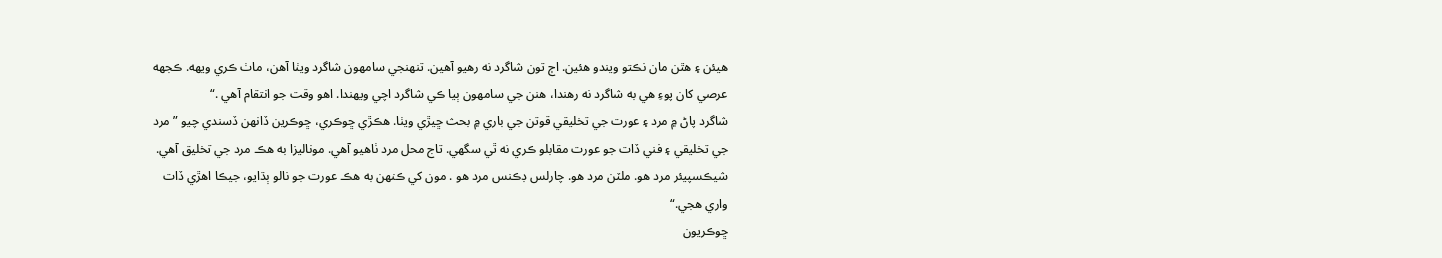هيئن ۽ هٿن مان نڪتو ويندو هئين. اڄ تون شاگرد نه رهيو آهين. تنهنجي سامهون شاگرد ويٺا آهن، ماٺ ڪري ويهه. ڪجهه عرصي کان پوءِ هي به شاگرد نه رهندا، هنن جي سامهون ٻيا ڪي شاگرد اچي ويهندا. اهو وقت جو انتقام آهي .“
شاگرد پاڻ ۾ مرد ۽ عورت جي تخليقي قوتن جي باري ۾ بحث ڇيڙي ويٺا. هڪڙي ڇوڪري، ڇوڪرين ڏانهن ڏسندي چيو ”مرد جي تخليقي ۽ فني ڏات جو عورت مقابلو ڪري نه ٿي سگهي. تاج محل مرد ٺاهيو آهي. موناليزا به هڪ مرد جي تخليق آهي. شيڪسپيئر مرد هو. ملٽن مرد هو. چارلس ڊڪنس مرد هو . مون کي ڪنهن به هڪ عورت جو نالو ٻڌايو، جيڪا اهڙي ڏات واري هجي.“
ڇوڪريون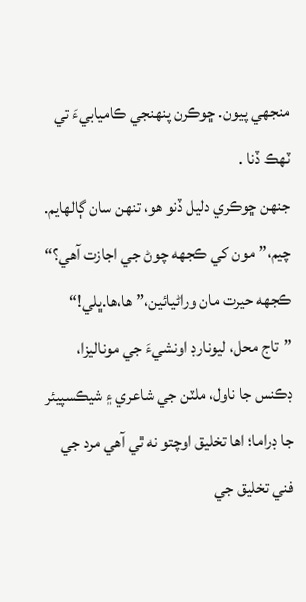منجهي پيون. ڇوڪرن پنهنجي ڪاميابيءَ تي ٽهڪ ڏنا .
جنهن ڇوڪري دليل ڏنو هو، تنهن سان ڳالهايم. چيم،”مون کي ڪجهه چوڻ جي اجازت آهي؟“
ڪجهه حيرت مان وراڻيائين،”ها،ها.ڀلي!“
”تاج محل، ليونارڊ اونشيءَ جي موناليزا، ڊڪنس جا ناول، ملٽن جي شاعري ۽ شيڪسپيئر جا ڊراما؛ اها تخليق اوچتو نه ٿي آهي مرد جي فني تخليق جي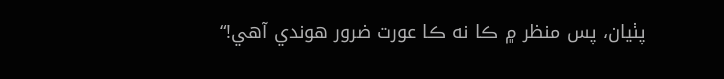پٺيان، پس منظر ۾ ڪا نه ڪا عورت ضرور هوندي آهي!“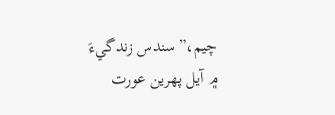چيم،”سندس زندگيءَ ۾ آيل پهرين عورت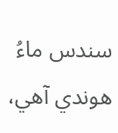سندس ماءُ هوندي آهي،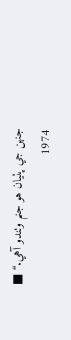جنهن جي پٺيان هو جنم وٺندو آهي.“ ■
1974